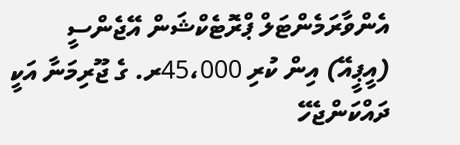އެންވާރަމެންޓަލް ޕްރޮޓެކްޝަން އޭޖެންސީ (އީޕީއޭ) އިން ކުރި 45،000ރ. ގެ ޖޫރިމަނާ އަކީ ދައްކަންޖެހޭ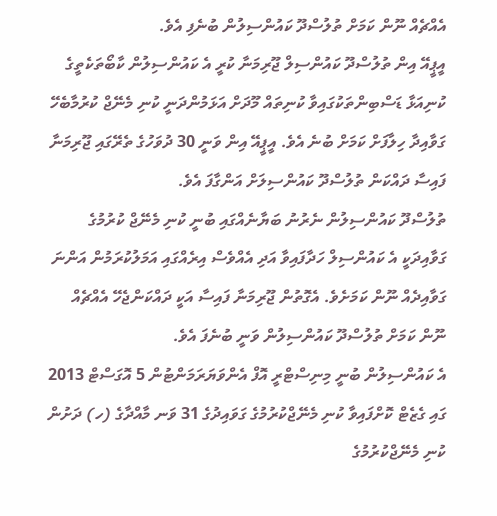އެއްޗެއް ނޫން ކަމަށް ތުލުސްދޫ ކައުންސިލުން ބުނެފި އެވެ.
އީޕީއޭ އިން ތުލުސްދޫ ކައުންސިލް ޖޫރިމަނާ ކުރީ އެ ކައުންސިލުން ކާބޯތަކެތީގެ ކުނިއަޅާ ޑަސްބިންތަކުގައިވާ ކުނިތައް މޫދަށް އަޅަމުންދަނީ ކުނި މެނޭޖް ކުރުމާބެހޭ ގަވާއިދާ ހިލާފަށް ކަމަށް ބުނެ އެވެ. އީޕީއޭ އިން ވަނީ 30 ދުވަހުގެ ތެރޭގައި ޖޫރިމަނާ ފައިސާ ދައްކަން ތުލުސްދޫ ކައުންސިލަށް އަންގާފަ އެވެ.
ތުލުސްދޫ ކައުންސިލުން ނެރުނު ބަޔާނެއްގައި ބުނީ ކުނި މެނޭޖް ކުރުމުގެ ގަވާއިދަކީ އެ ކައުންސިލް ހަދާފައިވާ އަދި އެއްވެސް އިރެއްގައި އަމަލުކުރަމުން އަންނަ ގަވާއިދެއް ނޫން ކަމަށެވެ. އެގޮތުން ޖޫރިމަނާ ފައިސާ އަކީ ދައްކަންޖެހޭ އެއްޗެއް ނޫން ކަމަށް ތުލުސްދޫ ކައުންސިލުން ވަނީ ބުނެފަ އެވެ.
އެ ކައުންސިލުން ބުނީ މިނިސްޓްރީ އޮފް އެންވަޔަރަމަންޓުން 5 އޮގަސްޓް 2013 ގައި ގެޒެޓް ކޮށްފައިވާ ކުނި މެނޭޖްކުރުމުގެ ގަވައިދުގެ 31 ވަނ މާއްދާގެ (ހ) ދަށުން ކުނި މެނޭޖްކުރުމުގެ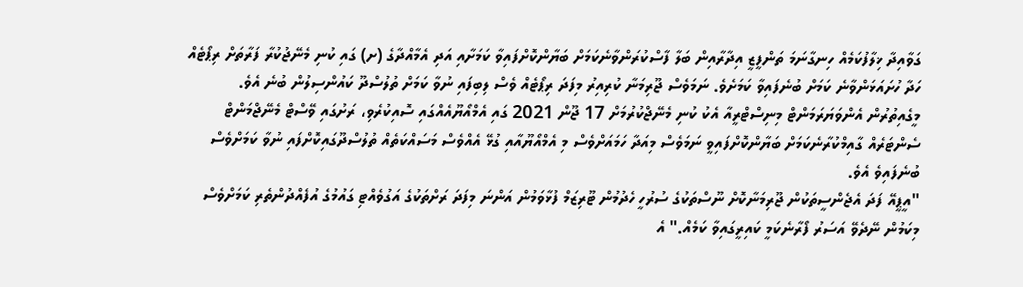ގަވާއިދާ ޚިލާފުކަމެއް ހިނގާނަމަ ތަންފީޒީ އިދާރާއިން ބަލާ ފާސްކުރަންވާނެކަމަށް ބަޔާންކޮށްފައިވާ ކަމަށާއި އަދި އެމާއްދާގެ (ށ) ގައި ކުނި މެނޭޖުކުރާ ފަރާތަށް ރިޕޯޓެއް ހަދާ ހުށައަޅަންވާނެ ކަމަށް ބުނެފައިވާ ކަމަށެވެ. ނަމަވެސް ޖޫރިމަނާ ކުރިއިރު މިފަދަ ރިޕޯޓެއް ވެސް ލިބިފައި ނުވާ ކަމަށް ތުލުސްދޫ ކައުންސިލުން ބުނެ އެވެ.
މީގެއިތުރުން އެންވަޔަރަމަންޓް މިނިސްޓްރީއާ އެކު ކުނި މެނޭޖްކުރުމަށް 17 ޖޫން 2021 ގައި އެމްއޯޔޫއެއްގައި ސޮއިކުރެވި، ރަށުގައި ވޭސްޓް މެނޭޖްމަންޓް ސެންޓަރެއް ގާއިމްކުރާނެކަމަށް ބަޔާންކޮށްފައިވީ ނަމަވެސް މިއަދާ ހަމައަށްވެސް މި އެމްއޯޔޫއާއި ގުޅޭ އެއްވެސް މަސައްކަތެއް ތުލުސްދޫގައިކޮށްފައި ނުވާ ކަމަށްވެސް ބުނެފައިވެ އެވެ.
"އީޕީއޭ ފަދަ އެޖެންސީތަކުން ޖޫރިމަނާކޮށް ނޫސްތަކުގެ ސުރުހީ ހެދުމުން ޓޫރިޒަމް ފުޅާވަމުން އަންނަ މިފަދަ ރަށްތަކުގެ އަގުވެއްޓި ގައުމުގެ އުފެއްދުންތެރި ކަމަށްވެސް މިކަމުން ނޭދެވޭ އަސަރު ފޯރާނެކަމީ ކައިރީގައިވާ ކަމެއް." އެ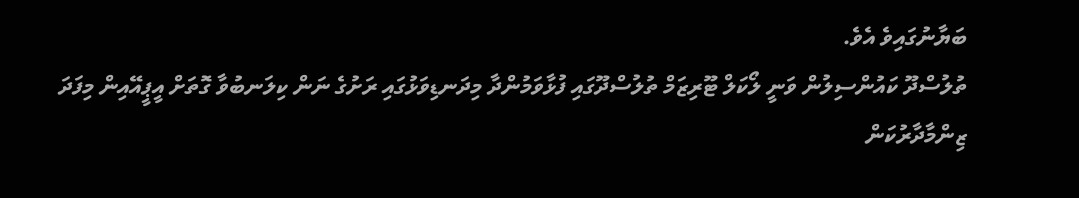ބަޔާނުގައިވެ އެވެ.
ތުލުސްދޫ ކައުންސިލުން ވަނީ ލޯކަލް ޓޫރިޒަމް ތުލުސްދޫގައި ފުޅާވަމުންދާ މިދަނޑިވަޅުގައި ރަށުގެ ނަން ކިލަނބުވާ ގޮތަށް އީޕީއޭއިން މިފަދަ ޒިންމާދާރުކަން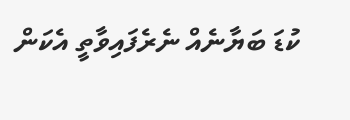ކުޑަ ބަޔާނެއް ނެރެފައިވާތީ އެކަން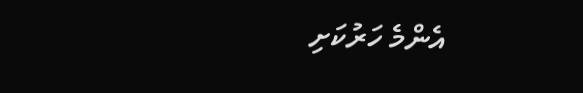އެންމެ ހަރުކަށި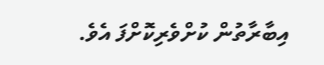އިބާރާތުން ކުށްވެރިކޮށްފަ އެވެ.